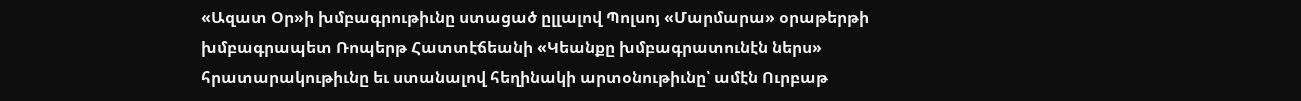«Ազատ Օր»ի խմբագրութիւնը ստացած ըլլալով Պոլսոյ «Մարմարա» օրաթերթի խմբագրապետ Ռոպերթ Հատտէճեանի «Կեանքը խմբագրատունէն ներս» հրատարակութիւնը եւ ստանալով հեղինակի արտօնութիւնը՝ ամէն Ուրբաթ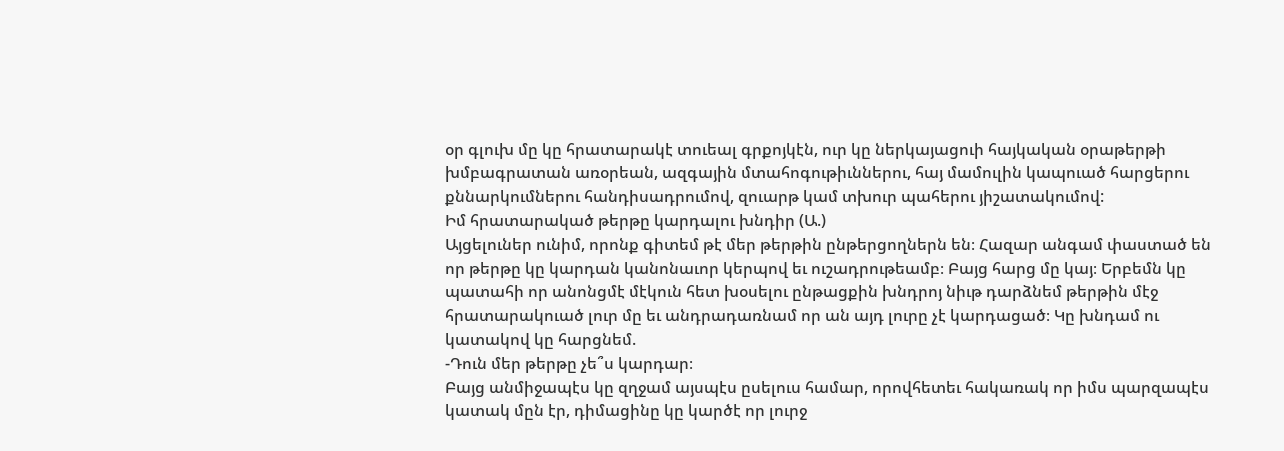օր գլուխ մը կը հրատարակէ տուեալ գրքոյկէն, ուր կը ներկայացուի հայկական օրաթերթի խմբագրատան առօրեան, ազգային մտահոգութիւններու, հայ մամուլին կապուած հարցերու քննարկումներու հանդիսադրումով, զուարթ կամ տխուր պահերու յիշատակումով:
Իմ հրատարակած թերթը կարդալու խնդիր (Ա.)
Այցելուներ ունիմ, որոնք գիտեմ թէ մեր թերթին ընթերցողներն են։ Հազար անգամ փաստած են որ թերթը կը կարդան կանոնաւոր կերպով եւ ուշադրութեամբ։ Բայց հարց մը կայ։ Երբեմն կը պատահի որ անոնցմէ մէկուն հետ խօսելու ընթացքին խնդրոյ նիւթ դարձնեմ թերթին մէջ հրատարակուած լուր մը եւ անդրադառնամ որ ան այդ լուրը չէ կարդացած։ Կը խնդամ ու կատակով կը հարցնեմ.
-Դուն մեր թերթը չե՞ս կարդար։
Բայց անմիջապէս կը զղջամ այսպէս ըսելուս համար, որովհետեւ հակառակ որ իմս պարզապէս կատակ մըն էր, դիմացինը կը կարծէ որ լուրջ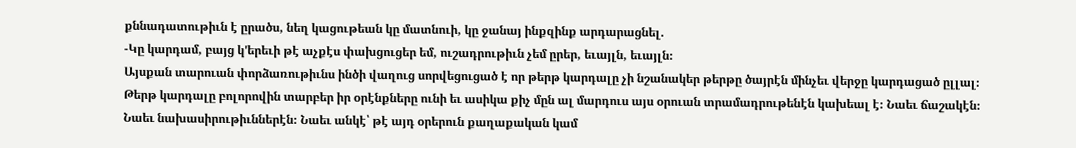քննադատութիւն է ըրածս, նեղ կացութեան կը մատնուի, կը ջանայ ինքզինք արդարացնել.
-Կը կարդամ, բայց կ'երեւի թէ աչքէս փախցուցեր եմ, ուշադրութիւն չեմ ըրեր, եւայլն, եւայլն։
Այսքան տարուան փորձառութիւնս ինծի վաղուց սորվեցուցած է որ թերթ կարդալը չի նշանակեր թերթը ծայրէն մինչեւ վերջը կարդացած ըլլալ։ Թերթ կարդալը բոլորովին տարբեր իր օրէնքները ունի եւ ասիկա քիչ մըն ալ մարդուս այս օրուան տրամադրութենէն կախեալ է։ Նաեւ ճաշակէն։ Նաեւ նախասիրութիւններէն։ Նաեւ անկէ՝ թէ այդ օրերուն քաղաքական կամ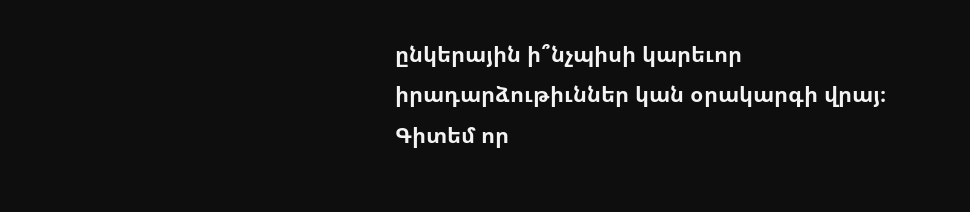ընկերային ի՞նչպիսի կարեւոր իրադարձութիւններ կան օրակարգի վրայ։ Գիտեմ որ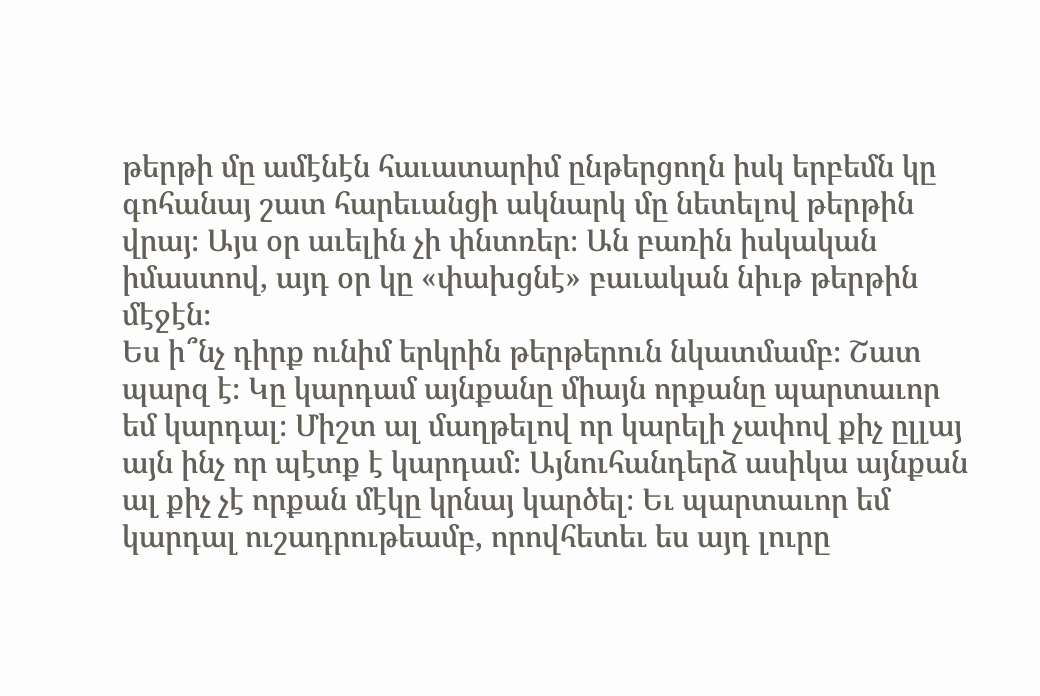թերթի մը ամէնէն հաւատարիմ ընթերցողն իսկ երբեմն կը գոհանայ շատ հարեւանցի ակնարկ մը նետելով թերթին վրայ։ Այս օր աւելին չի փնտռեր։ Ան բառին իսկական իմաստով, այդ օր կը «փախցնէ» բաւական նիւթ թերթին մէջէն։
Ես ի՞նչ դիրք ունիմ երկրին թերթերուն նկատմամբ։ Շատ պարզ է։ Կը կարդամ այնքանը միայն որքանը պարտաւոր եմ կարդալ։ Միշտ ալ մաղթելով որ կարելի չափով քիչ ըլլայ այն ինչ որ պէտք է կարդամ։ Այնուհանդերձ ասիկա այնքան ալ քիչ չէ որքան մէկը կրնայ կարծել։ Եւ պարտաւոր եմ կարդալ ուշադրութեամբ, որովհետեւ ես այդ լուրը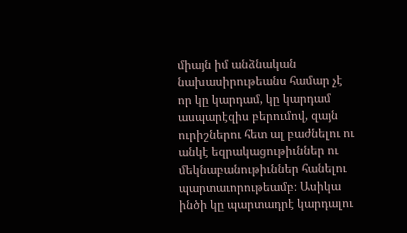միայն իմ անձնական նախասիրութեանս համար չէ որ կը կարդամ, կը կարդամ ասպարէզիս բերումով, զայն ուրիշներու հետ ալ բաժնելու ու անկէ եզրակացութիւններ ու մեկնաբանութիւններ հանելու պարտաւորութեամբ։ Ասիկա ինծի կը պարտադրէ կարդալու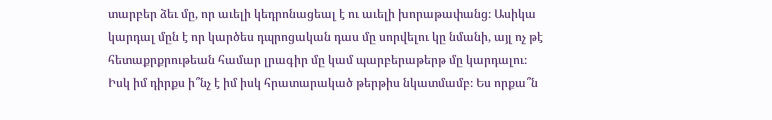տարբեր ձեւ մը, որ աւելի կեդրոնացեալ է ու աւելի խորաթափանց։ Ասիկա կարդալ մըն է որ կարծես դպրոցական դաս մը սորվելու կը նմանի, այլ ոչ թէ հետաքրքրութեան համար լրագիր մը կամ պարբերաթերթ մը կարդալու։
Իսկ իմ դիրքս ի՞նչ է իմ իսկ հրատարակած թերթիս նկատմամբ։ Ես որքա՞ն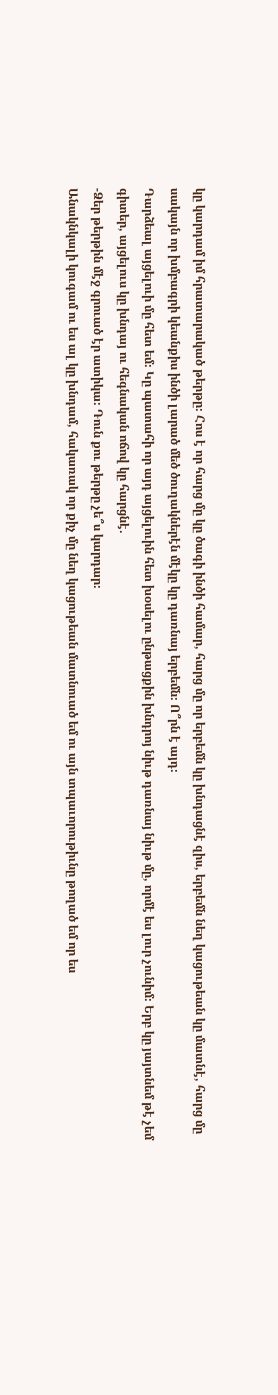կը կարդամ իմ հրատարակած թերթը։ Հոս է որ հարց մը կը ծագի ինծի համար, հարց մը որ երբեմն կը խնդացնէ զիս, երբեմն նեղ կացութեան կը մատնէ, հարց մը սակայն որ խմբագրի կեանքիս ինծի լարած մեծ ծուղակներէն մէկը կը դառնայ երբեմն։ Ո՞րն է այդ։
Դարձեալ այցելուի մը հետ եմ։ Կը պատահի որ այդ այցելուին հետ խօսելու ընթացքին խնդրոյ նիւթ դառնայ նիւթ մը, որմէ ես լուր չունիմ։ Երբ կը յայտնեմ թէ չեմ գիտեր, այցելուս կը խնդայ ու հեգնական ոճով կը հարցնէ.
-Ձեր թերթին մէջ գրուած էր ատիկա։ Դուն քու թերթը չե՞ս կարդար։
Անակնկալի կուգամ ու ես ալ կը խնդամ, հակառակ որ քիչ մը նեղ կացութեան մատնուած եմ ու այն տպաւորութիւնը թողած եմ որ ես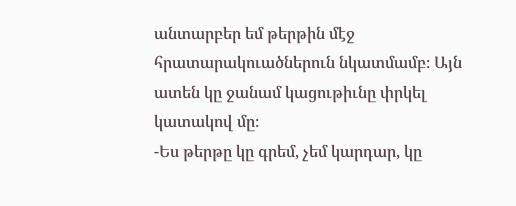անտարբեր եմ թերթին մէջ հրատարակուածներուն նկատմամբ։ Այն ատեն կը ջանամ կացութիւնը փրկել կատակով մը։
-Ես թերթը կը գրեմ, չեմ կարդար, կը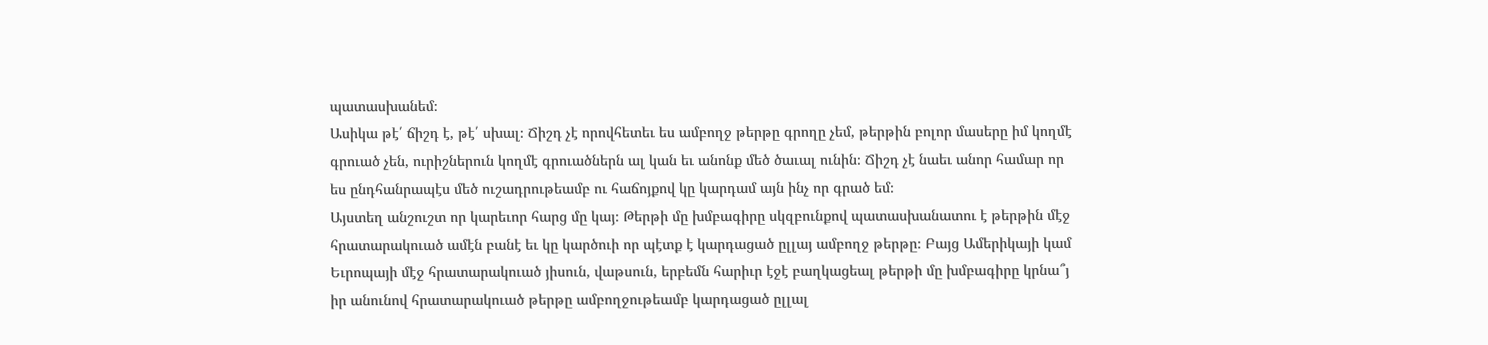պատասխանեմ։
Ասիկա թէ՛ ճիշդ է, թէ՛ սխալ։ Ճիշդ չէ որովհետեւ ես ամբողջ թերթը գրողը չեմ, թերթին բոլոր մասերը իմ կողմէ գրուած չեն, ուրիշներուն կողմէ գրուածներն ալ կան եւ անոնք մեծ ծաւալ ունին։ Ճիշդ չէ նաեւ անոր համար որ ես ընդհանրապէս մեծ ուշադրութեամբ ու հաճոյքով կը կարդամ այն ինչ որ գրած եմ։
Այստեղ անշուշտ որ կարեւոր հարց մը կայ։ Թերթի մը խմբագիրը սկզբունքով պատասխանատու է թերթին մէջ հրատարակուած ամէն բանէ եւ կը կարծուի որ պէտք է կարդացած ըլլայ ամբողջ թերթը։ Բայց Ամերիկայի կամ Եւրոպայի մէջ հրատարակուած յիսուն, վաթսուն, երբեմն հարիւր էջէ բաղկացեալ թերթի մը խմբագիրը կրնա՞յ իր անունով հրատարակուած թերթը ամբողջութեամբ կարդացած ըլլալ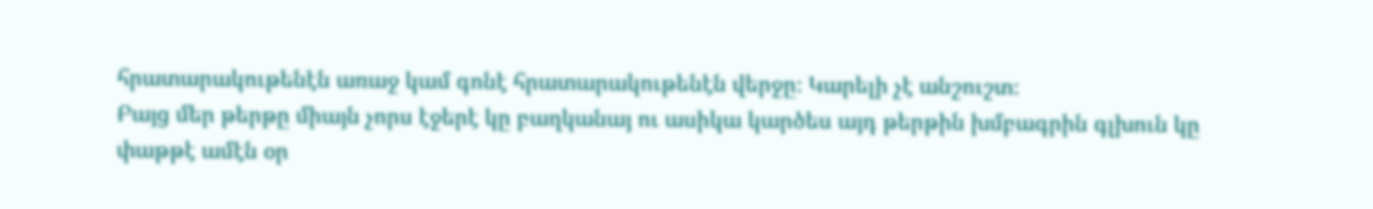հրատարակութենէն առաջ կամ գոնէ հրատարակութենէն վերջը։ Կարելի չէ անշուշտ։
Բայց մեր թերթը միայն չորս էջերէ կը բաղկանայ ու ասիկա կարծես այդ թերթին խմբագրին գլխուն կը փաթթէ ամէն օր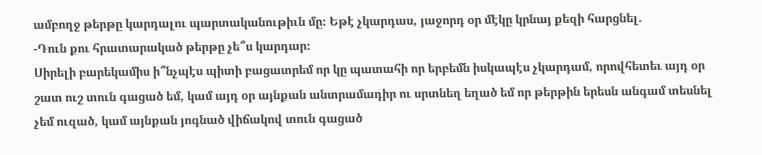ամբողջ թերթը կարդալու պարտականութիւն մը։ Եթէ չկարդաս, յաջորդ օր մէկը կրնայ քեզի հարցնել.
-Դուն քու հրատարակած թերթը չե՞ս կարդար։
Սիրելի բարեկամիս ի՞նչպէս պիտի բացատրեմ որ կը պատահի որ երբեմն իսկապէս չկարդամ, որովհետեւ այդ օր շատ ուշ տուն գացած եմ, կամ այդ օր այնքան անտրամադիր ու սրտնեղ եղած եմ որ թերթին երեսն անգամ տեսնել չեմ ուզած, կամ այնքան յոգնած վիճակով տուն գացած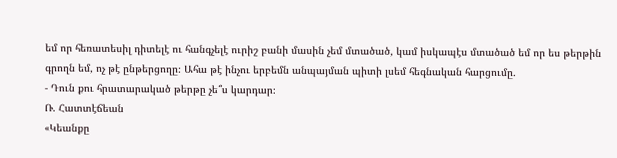եմ որ հեռատեսիլ դիտելէ ու հանգչելէ ուրիշ բանի մասին չեմ մտածած, կամ իսկապէս մտածած եմ որ ես թերթին գրողն եմ, ոչ թէ ընթերցողը։ Ահա թէ ինչու երբեմն անպայման պիտի լսեմ հեգնական հարցումը.
- Դուն քու հրատարակած թերթը չե՞ս կարդար։
Ռ. Հատտէճեան
«Կեանքը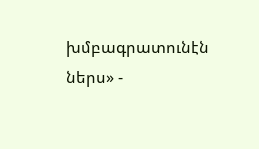խմբագրատունէն ներս» -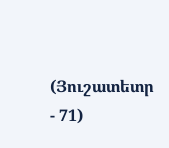(Յուշատետր - 71)